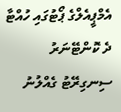އެމްޕީއެލްގެ ޕޯޓުގައި ހުއްޓާ ދެ ކޮންޓޭނަރު ސިނގިރޭޓު ގެއްލުނު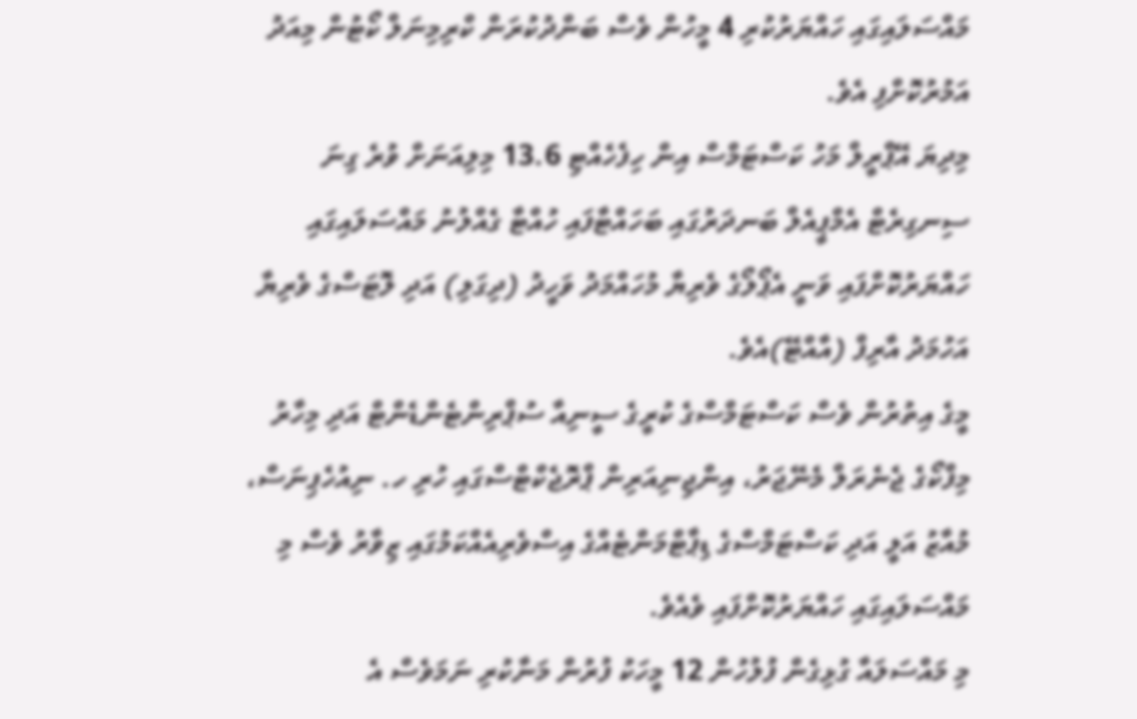މައްސަލައިގައި ހައްޔަރުކުރި 4 މީހުން ވެސް ބަންދުކުރަން ކްރިމިނަލް ކޯޓުން މިއަދު އަމުރުކޮށްފި އެވެ.
މިދިޔަ އޭޕްރީލް މަހު ކަސްޓަމްސް އިން ހިފެހެއްޓި 13.6 މިލިއަނަށް ވުރެ ގިނަ ސިނގިރެޓް އެމްޕީއެލް ބަނދަރުގައި ބަހައްޓާފައި ހުއްޓާ ގެއްލުނު މައްސަލައިގައި ހައްޔަރުކޮށްފައި ވަނީ އެޕޯލޯގެ ވެރިޔާ މުހައްމަދު ވަހީދު (ދިގަލި) އަދި ލޮޓަސްގެ ވެރިޔާ އަހުމަދު އާރިފް (އާއްޓޭ)އެވެ.
މީގެ އިތުރުން ވެސް ކަސްޓަމްސްގެ ކުރީގެ ސީނިއާ ސުޕްރިންޓެންޑެންޓް އަދި މިހާރު މިފްކޯގެ ޖެނެރަލް މެނޭޖަރު، އިންޖިނިއަރިން ޕްރޮޖެކްޓްސްގައި ހުރި ހ. ނިއުހެޕިނަސް، މުއާޒު އަލީ އަދި ކަސްޓަމްސްގެ ޑިޕާޓްމަންޓެއްގެ އިސްވެރިއެއްކަމުގައި ޒިވާރު ވެސް މި މައްސަލައިގައި ހައްޔަރުކޮށްފައި ވެއެވެ.
މި މައްސަލައާ ގުޅިގެން ފުލުހުން 12 މީހަކު ފުރުން މަނާކުރި ނަމަވެސް އެ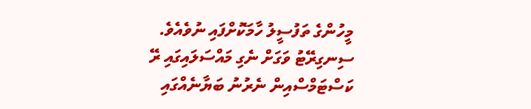މީހުންގެ ތަފުސީލު ހާމަކޮށްފައި ނުވެއެވެ.
ސިނގިރޭޓު ވަގަށް ނެގި މައްސަލައިގައި ރޭ ކަސްޓަމްސްއިން ނެރުނު ބަޔާނެއްގައި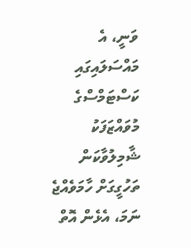ވަނީ، އެ މައްސަލައިގައި ކަސްޓަމްސްގެ މުވައްޒަފަކު ޝާމިލުވާކަން ތަހުގީގަށް ހާމަވެއްޖެ ނަމަ، އެޅެން އޮތް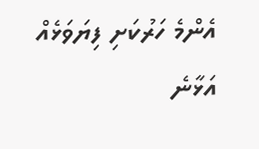އެންމެ ހަރުކަށި ފިޔަވަޅެއް އަޅާނެ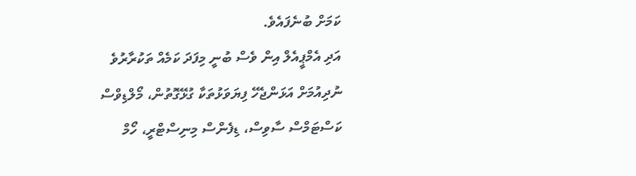ކަމަށް ބުނެފައެވެ.
އަދި އެމްޕީއެލް އިން ވެސް ބުނީ މިފަދަ ކަމެއް ތަކުރާރުވެ ނުދިއުމަށް އަޅަންޖެހޭ ފިޔަވަޅުތަކާ ގުޅޭގޮތުން، މޯލްޑިވްސް ކަސްޓަމްސް ސާވިސް، ޑިފެންސް މިނިސްޓްރީ، ހޯމް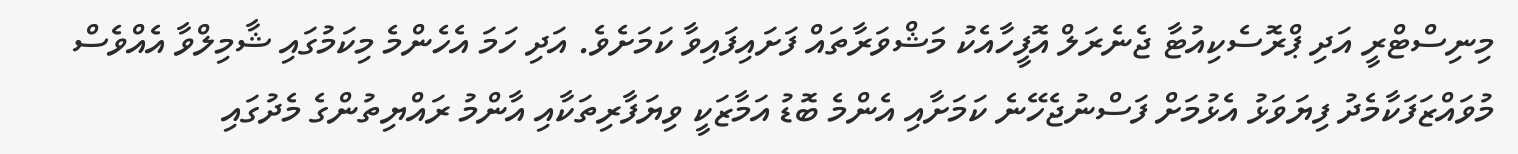މިނިސްޓްރީ އަދި ޕްރޮސެކިއުޓާ ޖެނެރަލް އޮފީހާއެކު މަޝްވަރާތައް ފަށައިފައިވާ ކަމަށެވެ. އަދި ހަމަ އެހެންމެ މިކަމުގައި ޝާމިލްވާ އެއްވެސް މުވައްޒަފަކާމެދު ފިޔަވަޅު އެޅުމަށް ފަސްނުޖެހޭނެ ކަމަށާއި އެންމެ ބޮޑު އަމާޒަކީ ވިޔަފާރިތަކާއި އާންމު ރައްޔިތުންގެ މެދުގައި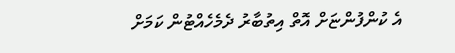އެ ކުންފުންޏަށް އޮތް އިތުބާރު ދެމެހެއްޓުން ކަމަށް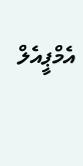އެމްޕީއެލް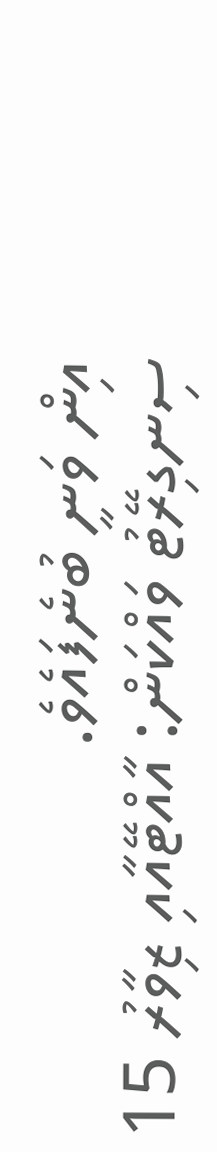އިން ވަނީ ބުނެފައެވެ.
ސިނގިރޭޓު ވައްކަން: އާއްޓޭއާއި ޒިވާރު 15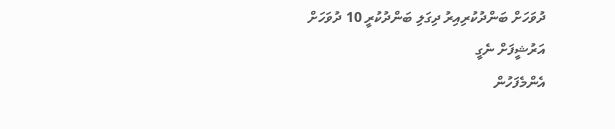ދުވަހަށް ބަންދުކުރިއިރު ދިގަލި ބަންދުކުރީ 10 ދުވަހަށް
އަރުޝީފަށް ނެގީ
އެންމެފަހުން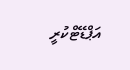އަޕްޑޭޓްކުރީ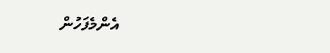އެންމެފަހުން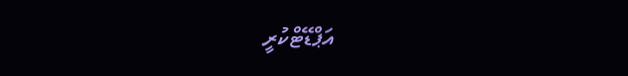އަޕްޑޭޓްކުރީ